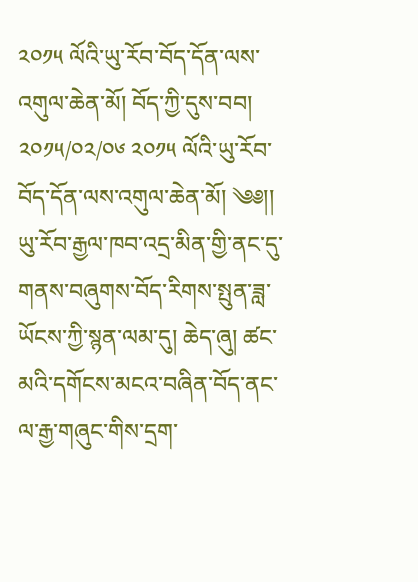༢༠༡༥ ལོའི་ཡུ་རོབ་བོད་དོན་ལས་འགུལ་ཆེན་མོ། བོད་ཀྱི་དུས་བབ། ༢༠༡༥/༠༢/༠༦ ༢༠༡༥ ལོའི་ཡུ་རོབ་བོད་དོན་ལས་འགུལ་ཆེན་མོ། ༄༅།། ཡུ་རོབ་རྒྱལ་ཁབ་འདྲ་མིན་གྱི་ནང་དུ་གནས་བཞུགས་བོད་རིགས་སྤུན་ཟླ་ཡོངས་ཀྱི་སྙན་ལམ་དུ། ཆེད་ཞུ། ཚང་མའི་དགོངས་མངའ་བཞིན་བོད་ནང་ལ་རྒྱ་གཞུང་གིས་དྲག་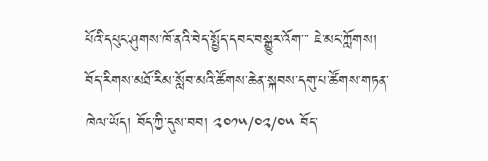པོའི་དཔུང་ཤུགས་ཁོ་ནའི་བེད་སྤྱོད་དབང་བསྒྱུར་འོག་་་ ཇེ་མང་ཀློགས།
བོད་རིགས་མཐོ་རིམ་སློབ་མའི་ཚོགས་ཆེན་སྐབས་དགུ་པ་ཚོགས་གཏན་ཁེལ་ཡོད། བོད་ཀྱི་དུས་བབ། ༢༠༡༥/༠༢/༠༥ བོད་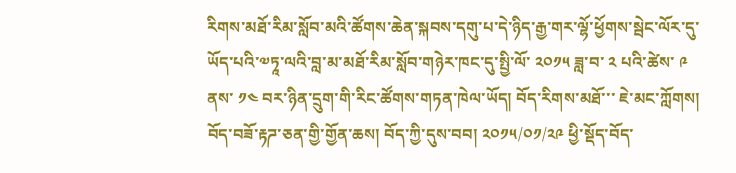རིགས་མཐོ་རིམ་སློབ་མའི་ཚོགས་ཆེན་སྐབས་དགུ་པ་དེ་ཉིད་རྒྱ་གར་ལྷོ་ཕྱོགས་སྦེང་ལོར་དུ་ཡོད་པའི་༧ཏཱ་ལའི་བླ་མ་མཐོ་རིམ་སློབ་གཉེར་ཁང་དུ་སྤྱི་ལོ་ ༢༠༡༥ ཟླ་བ་ ༢ པའི་ཚེས་ ༩ ནས་ ༡༤ བར་ཉིན་དྲུག་གི་རིང་ཚོགས་གཏན་ཁེལ་ཡོད། བོད་རིགས་མཐོ་་་ ཇེ་མང་ཀློགས།
བོད་བཟོ་རྟཌ་ཅན་གྱི་གྱོན་ཆས། བོད་ཀྱི་དུས་བབ། ༢༠༡༥/༠༡/༢༩ ཕྱི་སྡོད་བོད་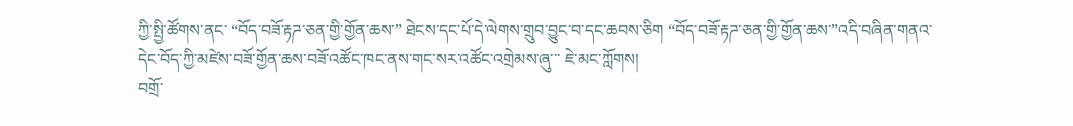ཀྱི་སྤྱི་ཚོགས་ནང་ “བོད་བཟོ་རྟཌ་ཅན་གྱི་གྱོན་ཆས་” ཐེངས་དང་པོ་དེ་ལེགས་གྲུབ་བྱུང་བ་དང་ཆབས་ཅིག “བོད་བཟོ་རྟཌ་ཅན་གྱི་གྱོན་ཆས་”འདི་བཞིན་གནའ་དེང་བོད་ཀྱི་མཛེས་བཟོ་གྱོན་ཆས་བཟོ་འཚོང་ཁང་ནས་གང་སར་འཚོང་འགྲེམས་ཞུ་་་ ཇེ་མང་ཀློགས།
བགྲོ་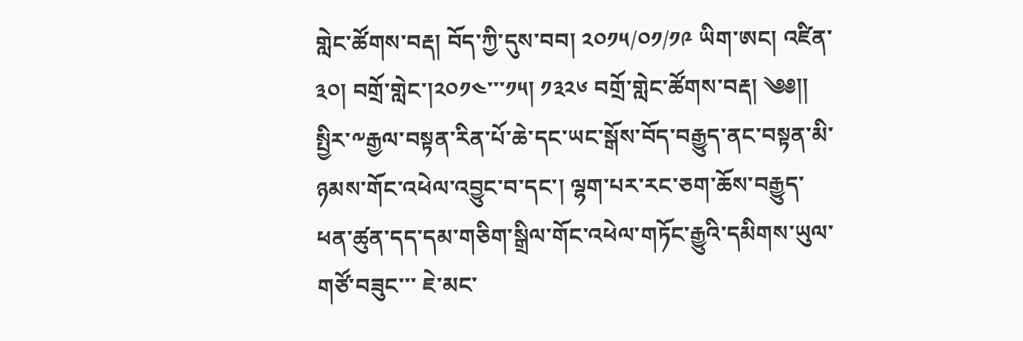གླེང་ཚོགས་བརྡ། བོད་ཀྱི་དུས་བབ། ༢༠༡༥/༠༡/༡༩ ཡིག་ཨང། འཛིན་ ༣༠། བགྲོ་གླེང་།༢༠༡༤་་་༡༥། ༡༣༢༦ བགྲོ་གླེང་ཚོགས་བརྡ། ༄༅།། སྤྱིར་༸རྒྱལ་བསྟན་རིན་པོ་ཆེ་དང་ཡང་སྒོས་བོད་བརྒྱུད་ནང་བསྟན་མི་ཉམས་གོང་འཕེལ་འབྱུང་བ་དང་། ལྷག་པར་རང་ཅག་ཆོས་བརྒྱུད་ཕན་ཚུན་དད་དམ་གཅིག་སྒྲིལ་གོང་འཕེལ་གཏོང་རྒྱུའི་དམིགས་ཡུལ་གཙོ་བཟུང་་་ ཇེ་མང་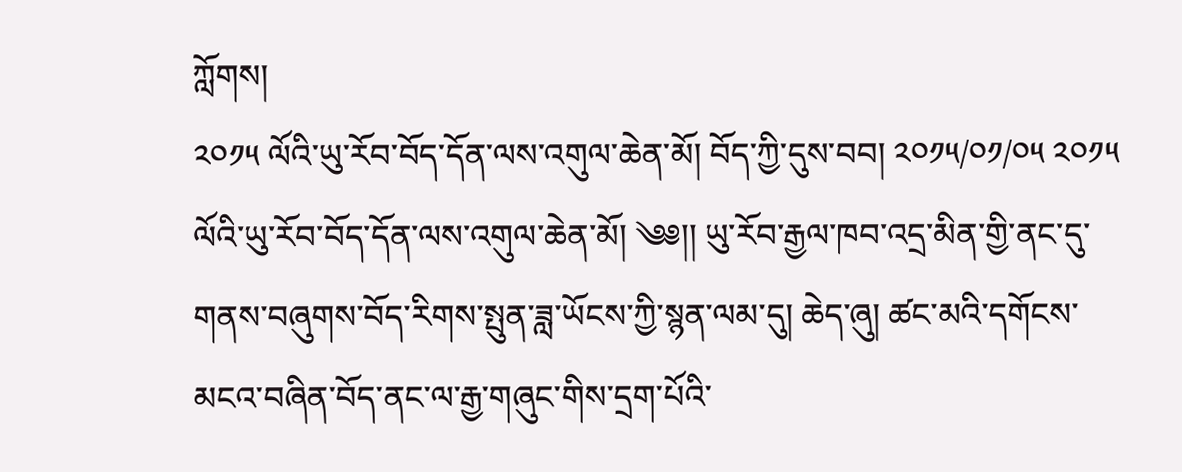ཀློགས།
༢༠༡༥ ལོའི་ཡུ་རོབ་བོད་དོན་ལས་འགུལ་ཆེན་མོ། བོད་ཀྱི་དུས་བབ། ༢༠༡༥/༠༡/༠༥ ༢༠༡༥ ལོའི་ཡུ་རོབ་བོད་དོན་ལས་འགུལ་ཆེན་མོ། ༄༅།། ཡུ་རོབ་རྒྱལ་ཁབ་འདྲ་མིན་གྱི་ནང་དུ་གནས་བཞུགས་བོད་རིགས་སྤུན་ཟླ་ཡོངས་ཀྱི་སྙན་ལམ་དུ། ཆེད་ཞུ། ཚང་མའི་དགོངས་མངའ་བཞིན་བོད་ནང་ལ་རྒྱ་གཞུང་གིས་དྲག་པོའི་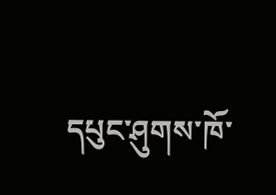དཔུང་ཤུགས་ཁོ་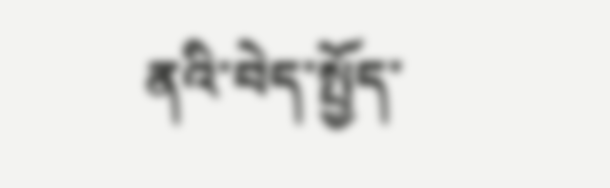ནའི་བེད་སྤྱོད་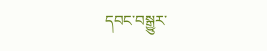དབང་བསྒྱུར་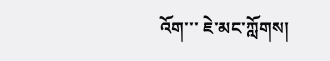འོག་་་ ཇེ་མང་ཀློགས།